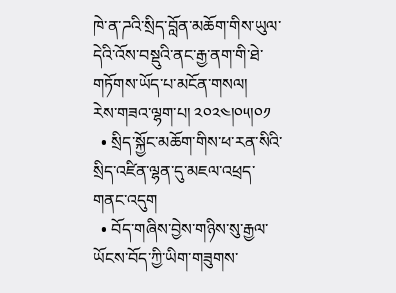ཁེ་ན་ཌའི་སྲིད་བློན་མཆོག་གིས་ཡུལ་དེའི་འོས་བསྡུའི་ནང་རྒྱ་ནག་གི་ཐེ་གཏོགས་ཡོད་པ་མངོན་གསལ།
རེས་གཟའ་ལྷག་པ། ༢༠༢༤།༠༥།༠༡
  • སྲིད་སྐྱོང་མཆོག་གིས་ཕ་རན་སིའི་སྲིད་འཛིན་ལྷན་དུ་མཇལ་འཕྲད་གནང་འདུག
  • བོད་གཞིས་བྱེས་གཉིས་སུ་རྒྱལ་ཡོངས་བོད་ཀྱི་ཡིག་གཟུགས་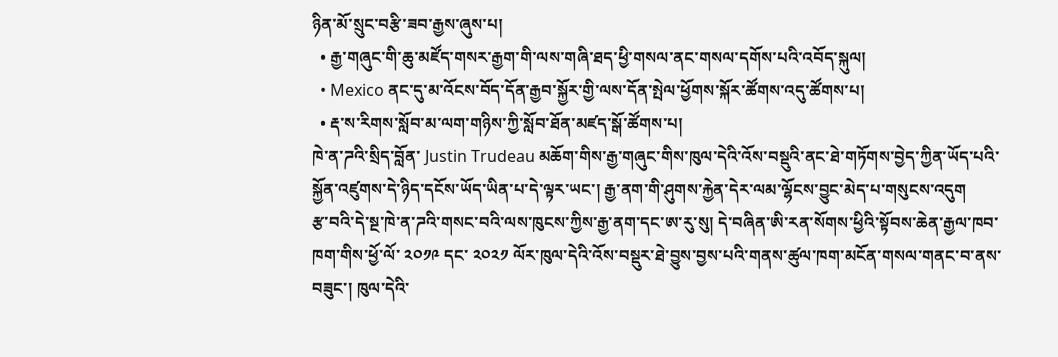ཉིན་མོ་སྲུང་བརྩི་ཟབ་རྒྱས་ཞུས་པ།
  • རྒྱ་གཞུང་གི་ཆུ་མཛོད་གསར་རྒྱག་གི་ལས་གཞི་ཐད་ཕྱི་གསལ་ནང་གསལ་དགོས་པའི་འབོད་སྐུལ།
  • Mexico ནང་དུ་མ་འོངས་བོད་དོན་རྒྱབ་སྐྱོར་གྱི་ལས་དོན་སྤེལ་ཕྱོགས་སྐོར་ཚོགས་འདུ་ཚོགས་པ།
  • རྡ་ས་རིགས་སློབ་མ་ལག་གཉིས་ཀྱི་སློབ་ཐོན་མཛད་སྒོ་ཚོགས་པ།
ཁེ་ན་ཌའི་སྲིད་བློན་ Justin Trudeau མཆོག་གིས་རྒྱ་གཞུང་གིས་ཁུལ་དེའི་འོས་བསྡུའི་ནང་ཐེ་གཏོགས་བྱེད་ཀྱིན་ཡོད་པའི་སྐྱོན་འཛུགས་དེ་ཉིད་དངོས་ཡོད་ཡིན་པ་དེ་ལྟར་ཡང་། རྒྱ་ནག་གི་ཤུགས་རྐྱེན་དེར་ལམ་ལྷོངས་བྱུང་མེད་པ་གསུངས་འདུག
རྩ་བའི་དེ་སྔ་ཁེ་ན་ཌའི་གསང་བའི་ལས་ཁུངས་ཀྱིས་རྒྱ་ནག་དང་ཨ་རུ་སུ། དེ་བཞིན་ཨི་རན་སོགས་ཕྱིའི་སྟོབས་ཆེན་རྒྱལ་ཁབ་ཁག་གིས་ཕྱོ་ལོ་ ༢༠༡༩ དང་ ༢༠༢༡ ལོར་ཁུལ་དེའི་འོས་བསྡུར་ཐེ་བྱུས་བྱས་པའི་གནས་ཚུལ་ཁག་མངོན་གསལ་གནང་བ་ནས་བཟུང་། ཁུལ་དེའི་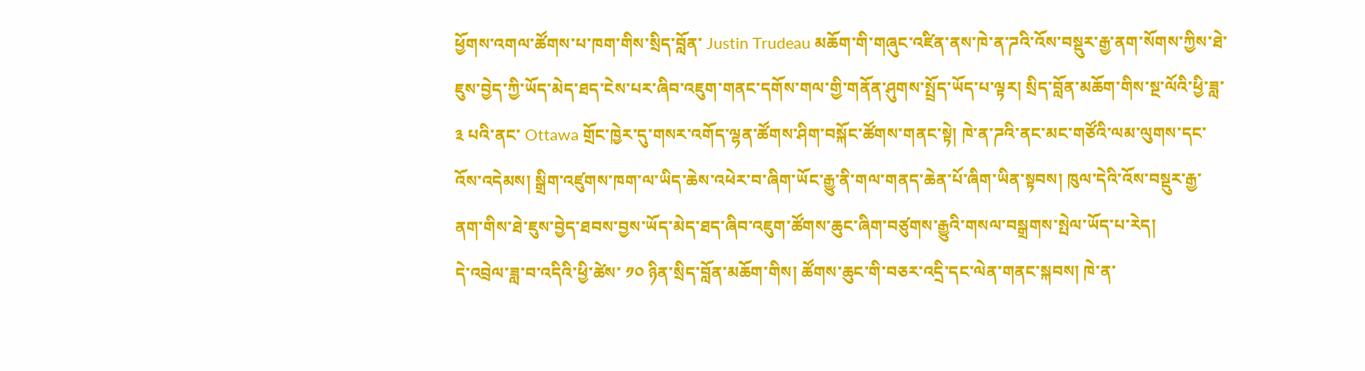ཕྱོགས་འགལ་ཚོགས་པ་ཁག་གིས་སྲིད་བློན་ Justin Trudeau མཆོག་གི་གཞུང་འཛིན་ནས་ཁེ་ན་ཌའི་འོས་བསྡུར་རྒྱ་ནག་སོགས་ཀྱིས་ཐེ་ཇུས་བྱེད་ཀྱི་ཡོད་མེད་ཐད་ངེས་པར་ཞིབ་འཇུག་གནང་དགོས་གལ་གྱི་གནོན་ཤུགས་སྤྲོད་ཡོད་པ་ལྟར། སྲིད་བློན་མཆོག་གིས་སྔ་ལོའི་ཕྱི་ཟླ་ ༣ པའི་ནང་ Ottawa གྲོང་ཁྱེར་དུ་གསར་འགོད་ལྷན་ཚོགས་ཤིག་བསྐོང་ཚོགས་གནང་སྟེ། ཁེ་ན་ཌའི་ནང་མང་གཙོའི་ལམ་ལུགས་དང་འོས་འདེམས། སྒྲིག་འཛུགས་ཁག་ལ་ཡིད་ཆེས་འཕེར་བ་ཞིག་ཡོང་རྒྱུ་ནི་གལ་གནད་ཆེན་པོ་ཞིག་ཡིན་སྟབས། ཁུལ་དེའི་འོས་བསྡུར་རྒྱ་ནག་གིས་ཐེ་ཇུས་བྱེད་ཐབས་བྱས་ཡོད་མེད་ཐད་ཞིབ་འཇུག་ཚོགས་ཆུང་ཞིག་བཙུགས་རྒྱུའི་གསལ་བསྒྲགས་སྤེལ་ཡོད་པ་རེད།
དེ་འབྲེལ་ཟླ་བ་འདིའི་ཕྱི་ཚེས་ ༡༠ ཉིན་སྲིད་བློན་མཆོག་གིས། ཚོགས་ཆུང་གི་བཅར་འདྲི་དང་ལེན་གནང་སྐབས། ཁེ་ན་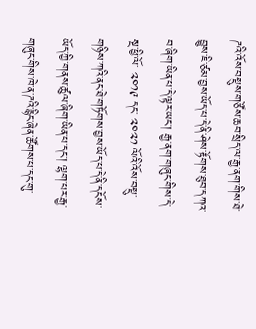ཌའི་འོས་བསྡུས་གཙོས་ཆབ་སྲིད་ལ་རྒྱ་ནག་གིས་ཐེ་བྱུས་ཇི་ཙམ་བྱས་ཡོད་པ་དེ་ནི་ཤེས་རྟོགས་ཐུབ་དཀའ་བ་ཞིག་ཡིན་པ་དེ་ལྟར་ཡང་། རྒྱ་ནག་གཞུང་གིས་དེ་སྔ་ཕྱི་ལོ་ ༢༠༡༩ དང་ ༢༠༢༡ ལོའི་འོས་བསྡུ་གཉིས་ཀའི་ནང་ཐེ་གཏོགས་བྱས་ཡོད་པ་དེ་ནི་དངོས་ཡོད་ཀྱི་གནས་ཚུལ་ཞིག་ཡིན་པ་དང་། ལྷག་པར་རྒྱ་གཞུང་གིས་ཁེ་ན་ཌའི་རྙིང་ཞེན་ཚོགས་པ་དང་གུ་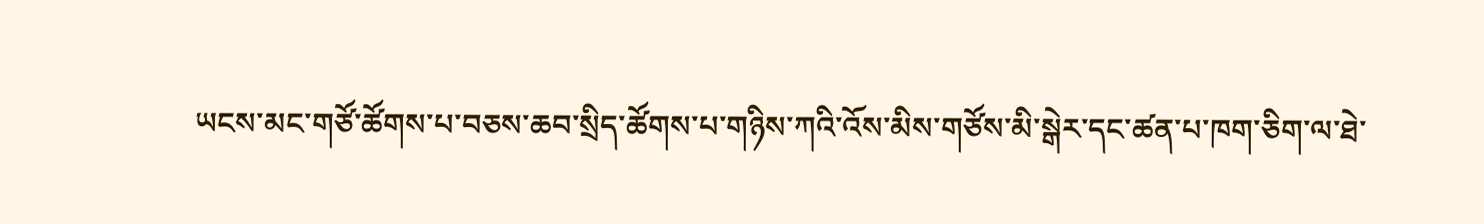ཡངས་མང་གཙོ་ཚོགས་པ་བཅས་ཆབ་སྲིད་ཚོགས་པ་གཉིས་ཀའི་འོས་མིས་གཙོས་མི་སྒེར་དང་ཚན་པ་ཁག་ཅིག་ལ་ཐེ་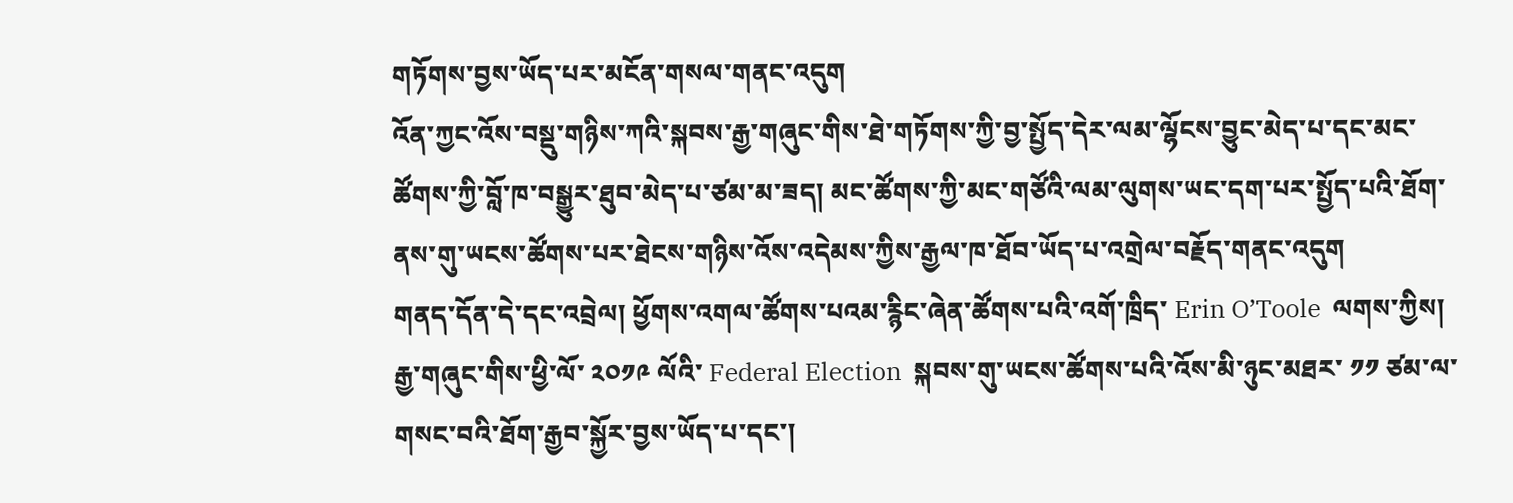གཏོགས་བྱས་ཡོད་པར་མངོན་གསལ་གནང་འདུག
འོན་ཀྱང་འོས་བསྡུ་གཉིས་ཀའི་སྐབས་རྒྱ་གཞུང་གིས་ཐེ་གཏོགས་ཀྱི་བྱ་སྤྱོད་དེར་ལམ་ལྷོངས་བྱུང་མེད་པ་དང་མང་ཚོགས་ཀྱི་བློ་ཁ་བསྒྱུར་ཐུབ་མེད་པ་ཙམ་མ་ཟད། མང་ཚོགས་ཀྱི་མང་གཙོའི་ལམ་ལུགས་ཡང་དག་པར་སྤྱོད་པའི་ཐོག་ནས་གུ་ཡངས་ཚོགས་པར་ཐེངས་གཉིས་འོས་འདེམས་ཀྱིས་རྒྱལ་ཁ་ཐོབ་ཡོད་པ་འགྲེལ་བརྗོད་གནང་འདུག
གནད་དོན་དེ་དང་འབྲེལ། ཕྱོགས་འགལ་ཚོགས་པའམ་རྙིང་ཞེན་ཚོགས་པའི་འགོ་ཁྲིད་ Erin O’Toole  ལགས་ཀྱིས། རྒྱ་གཞུང་གིས་ཕྱི་ལོ་ ༢༠༡༩ ལོའི་ Federal Election  སྐབས་གུ་ཡངས་ཚོགས་པའི་འོས་མི་ཉུང་མཐར་ ༡༡ ཙམ་ལ་གསང་བའི་ཐོག་རྒྱབ་སྐྱོར་བྱས་ཡོད་པ་དང་།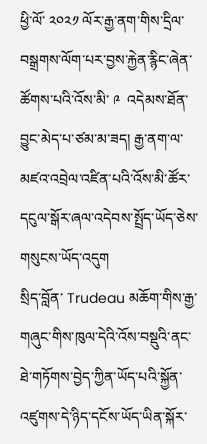ཕྱི་ལོ་ ༢༠༢༡ ལོར་རྒྱ་ནག་གིས་དྲིལ་བསྒྲགས་ལོག་པར་བྱས་རྐྱེན་རྙིང་ཞེན་ཚོགས་པའི་འོས་མི་ ༩  འདེམས་ཐོན་བྱུང་མེད་པ་ཙམ་མ་ཟད། རྒྱ་ནག་ལ་མཛའ་འབྲེལ་འཛིན་པའི་འོས་མི་ཚོར་དངུལ་སྒོར་ཞལ་འདེབས་སྤྲོད་ཡོད་ཅེས་གསུངས་ཡོད་འདུག
སྲིད་བློན་ Trudeau མཆོག་གིས་རྒྱ་གཞུང་གིས་ཁུལ་དེའི་འོས་བསྡུའི་ནང་ཐེ་གཏོགས་བྱེད་ཀྱིན་ཡོད་པའི་སྐྱོན་འཛུགས་དེ་ཉིད་དངོས་ཡོད་ཡིན་སྐོར་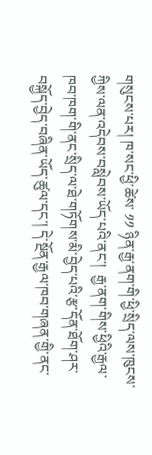གསུངས་པར། ཁ་སང་ཕྱི་ཚེས་ ༡༡ ཉིན་རྒྱ་ནག་གི་ཕྱི་སྲིད་ལས་ཁུངས་ཀྱིས་ལན་འདེབས་བསླེབས་ཡོད་པའི་ནང་།  རྒྱ་ནག་གིས་ཕྱིའི་རྒྱལ་ཁབ་ཁག་གི་ནང་སྲིད་ལ་ཐེ་གཏོགས་མི་བྱེད་པའི་རྩ་དོན་ཐོག་ཤར་བསྐྱོད་བྱེད་བཞིན་ཡོད་ཚུལ་དང་། དེ་སྔོན་རྒྱལ་ཁབ་གཞན་གྱི་ནང་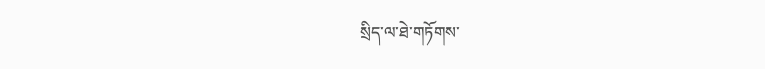སྲིད་ལ་ཐེ་གཏོགས་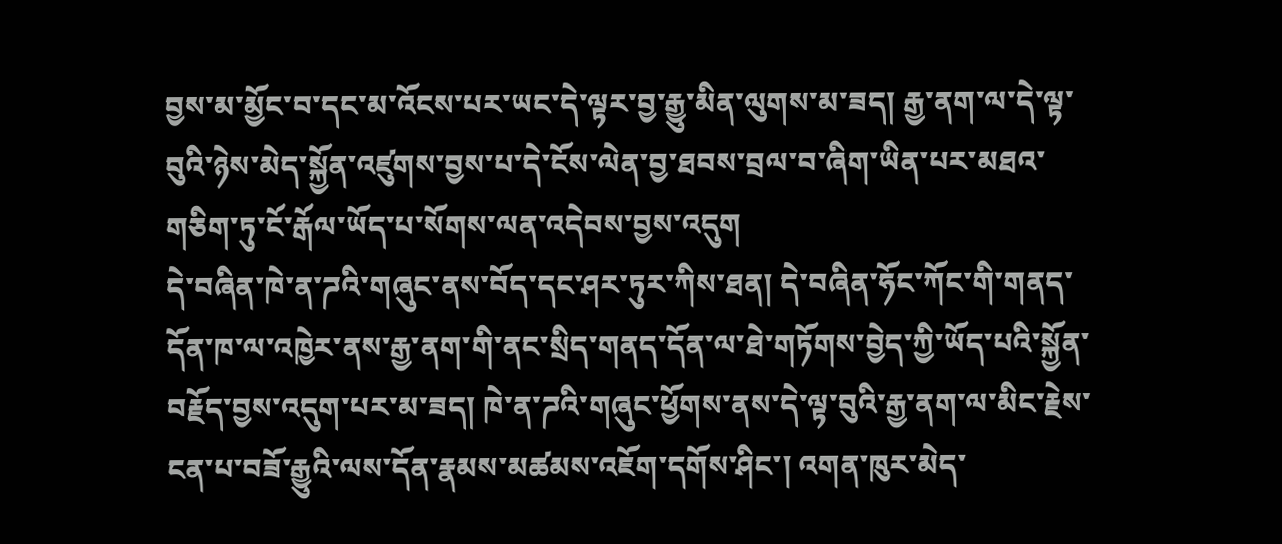བྱས་མ་མྱོང་བ་དང་མ་འོངས་པར་ཡང་དེ་ལྟར་བྱ་རྒྱུ་མིན་ལུགས་མ་ཟད། རྒྱ་ནག་ལ་དེ་ལྟ་བུའི་ཉེས་མེད་སྐྱོན་འཛུགས་བྱས་པ་དེ་ངོས་ལེན་བྱ་ཐབས་བྲལ་བ་ཞིག་ཡིན་པར་མཐའ་གཅིག་ཏུ་ངོ་རྒོལ་ཡོད་པ་སོགས་ལན་འདེབས་བྱས་འདུག
དེ་བཞིན་ཁེ་ན་ཌའི་གཞུང་ནས་བོད་དང་ཤར་ཏུར་ཀིས་ཐན། དེ་བཞིན་ཧོང་ཀོང་གི་གནད་དོན་ཁ་ལ་འཁྱེར་ནས་རྒྱ་ནག་གི་ནང་སྲིད་གནད་དོན་ལ་ཐེ་གཏོགས་བྱེད་ཀྱི་ཡོད་པའི་སྐྱོན་བརྗོད་བྱས་འདུག་པར་མ་ཟད། ཁེ་ན་ཌའི་གཞུང་ཕྱོགས་ནས་དེ་ལྟ་བུའི་རྒྱ་ནག་ལ་མིང་རྗེས་ངན་པ་བཟོ་རྒྱུའི་ལས་དོན་རྣམས་མཚམས་འཇོག་དགོས་ཤིང་། འགན་ཁུར་མེད་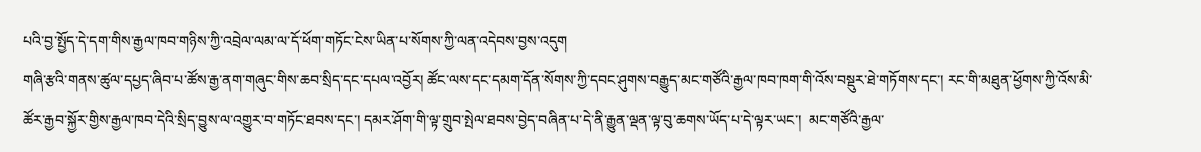པའི་བྱ་སྤྱོད་དེ་དག་གིས་རྒྱལ་ཁབ་གཉིས་ཀྱི་འབྲེལ་ལམ་ལ་དོ་ཕོག་གཏོང་ངེས་ཡིན་པ་སོགས་ཀྱི་ལན་འདེབས་བྱས་འདུག
གཞི་རྩའི་གནས་ཚུལ་དཔྱད་ཞིབ་པ་ཚོས་རྒྱ་ནག་གཞུང་གིས་ཆབ་སྲིད་དང་དཔལ་འབྱོར། ཚོང་ལས་དང་དམག་དོན་སོགས་ཀྱི་དབང་ཤུགས་བརྒྱུད་མང་གཙོའི་རྒྱལ་ཁབ་ཁག་གི་འོས་བསྡུར་ཐེ་གཏོགས་དང་། རང་གི་མཐུན་ཕྱོགས་ཀྱི་འོས་མི་ཚོར་རྒྱབ་སྐྱོར་གྱིས་རྒྱལ་ཁབ་དེའི་སྲིད་བྱུས་ལ་འགྱུར་བ་གཏོང་ཐབས་དང་། དམར་ཤོག་གི་ལྟ་གྲུབ་སྤེལ་ཐབས་བྱེད་བཞིན་པ་དེ་ནི་རྒྱུན་ལྡན་ལྟ་བུ་ཆགས་ཡོད་པ་དེ་ལྟར་ཡང་།  མང་གཙོའི་རྒྱལ་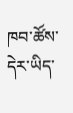ཁབ་ཚོས་དེར་ཡིད་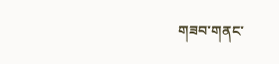གཟབ་གནང་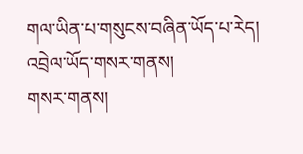གལ་ཡིན་པ་གསུངས་བཞིན་ཡོད་པ་རེད།
འབྲེལ་ཡོད་གསར་གནས།
གསར་གནས།